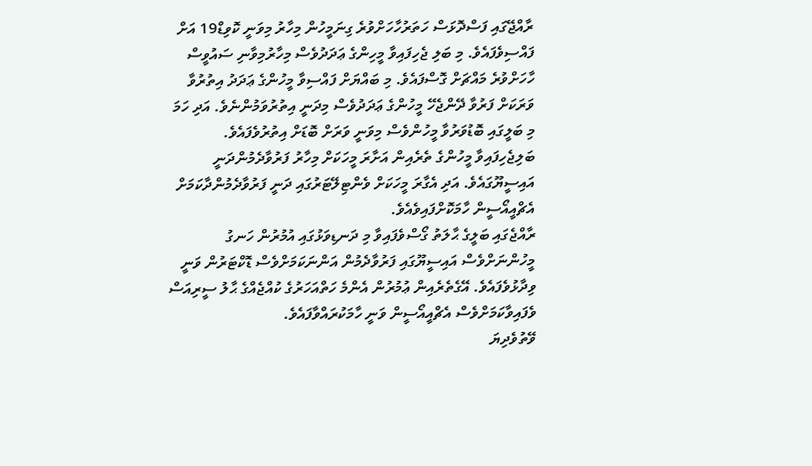ރާއްޖޭގައި ފަސްދޮޅަސް ހަތަރުހާހަށްވުރެ ގިނަމީހުން މިހާރު މިވަނީ ކޮވިޑް19 އަށް ފައްސިވެފައެވެ. މި ބަލި ޖެހިފައިވާ މީހިންގެ ޢަދަދުވެސް މިހާރުމިވާނި ސައުވީސް ހާހަށްވުރެ މައްޗަށް ގޮސްފައެވެ. މި ބައްޔަށް ފައްސިވާ މީހުންގެ ޢަދަދު އިތުރުވާ ވަރަކަށް ފަރުވާ ދޭންޖެހޭ މީހުންގެ ޢަދަދުވެސް މިދަނީ އިތުރުވަމުންނެވެ. އަދި ހަމަ މި ބަލީގައި ބޮޑުވަރުވާ މީހުންވެސް މިވަނީ ވަރަށް ބޮޑަށް އިތުރުވެފައެވެ. ބަލިޖެހިފައިވާ މީހުންގެ ތެރެއިން އަށާރަ މީހަކަށް މިހާރު ފަރުވާދެމުންދަނީ އައިސީޔޫގައެވެ. އަދި އެގާރަ މީހަކަށް ވެންޓިލޭޓަރުގައި ދަނީ ފަރުވާދެމުންދާކަމަށް އެޗްއީއޯސީން ހާމަކޮށްފައިވެއެވެ.
ރާއްޖެގައި ބަލީގެ ޙާލަތު ގޯސްވެފައިވާ މި ދަނޑިވަޅުގައި އުމުރުން ހަނގު މީހުންނަށްވެސް އައިސީޔޫގައި ފަރުވާދެމުން އަންނަކަމަށްވެސް ޑޮކްޓަރުން ވަނީ ވިދާޅުވެފައެވެ. އޭގެތެރެއިން ޢުމުރުން އެންމެ ހަތްއަހަރުގެ ކުއްޖެއްގެ ޙާލު ސީރިއަސް ވެފައިވާކަމަށްވެސް އެޗްއީއޯސީން ވަނީ ހާމަކުރައްވާފައެވެ.
ވޭތުވެދިޔަ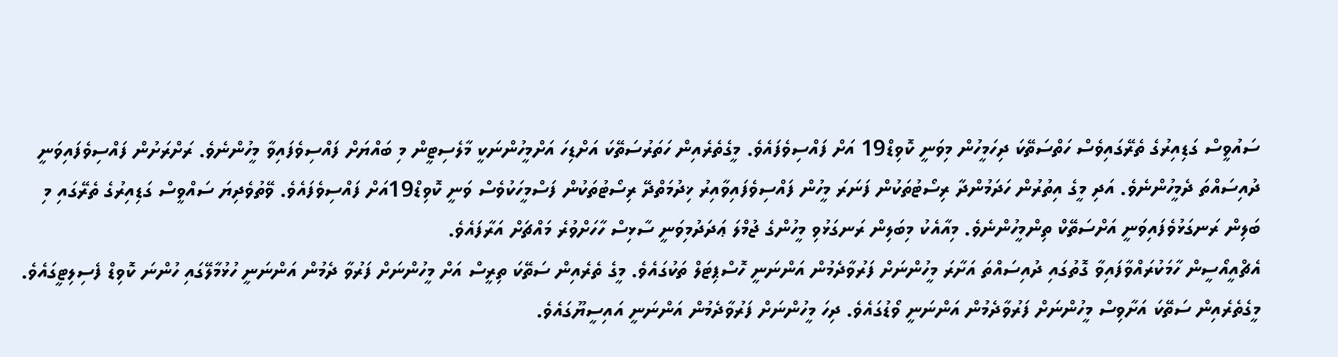ސައުވީސް ގަޑިއިރުގެ ތެރޭގައިވެސް ހަތްސަތޭކަ ދިހަމީހުން މިވަނީ ކޮވިޑް19 އަށް ފައްސިވެފައެވެ. މީގެތެރެއިން ހަތަރުސަތޭކަ އަށްޑިހަ އަށްމީހުންނަކީ މާލެސިޓީން މި ބައްޔަށް ފައްސިވެފައިވާ މީހުންނެވެ. ރަށްރަށުން ފައްސިވެފައިވަނީ ދުއިސައްތަ ދެމީހުންނެވެ. އަދި މީގެ އިތުރުން ހަދަމުންދާ ރިސޯޓުތަކުން ފަނަރަ މީހުން ފައްސިވެފައިވާއިރު ޚިދުމަތްދޭ ރިސޯޓުތަކުން ފަސްމީހަކުވެސް ވަނީ ކޮވިޑް19އަށް ފައްސިވެފައެވެ. ވޭތުވެދިޔަ ސައްވީސް ގަޑިއިރުގެ ތެރޭގައި މި ބަލިން ރަނގަޅުވެފައިވަނީ އަށްސަތޭކް ތިންމީހުންނެވެ. މިއާއެކު މިބަލިން ރަނގަޅުވި މީހުންގެ ޖުމްލަ ޢަދަދުމިވަނީ ސާޅިސް ހާހަށްވުރެ މައްޗަށް އަރާފައެވެ.
އެޗްއީއޯސީން ހާމަކުރައްވާފައިވާ ގޮތުގައި ދުއިސައްތަ އަށާރަ މީހުންނަށް ފަރުވާދެމުން އަންނަނީ ހޮސްޕިޓަލް ތަކުގައެވެ. މީގެ ތެރެއިން ސަތޭކަ ތިރީސް އަށް މީހުންނަށް ފަރުވާ ދެމުން އަންނަނީ ހުޅުމާލޭގައި ހުންނަ ކޮވިޑް ފެސިލިޓީގައެވެ. މީގެތެރެއިން ސަތޭކަ އަށާވިސް މީހުންނަށް ފަރުވާދެމުން އަންނަނީ ވޯޑުގައެވެ. ދިހަ މީހުންނަށް ފަރުވާދެމުން އަންނަނީ އައިސީޔޫގައެވެ.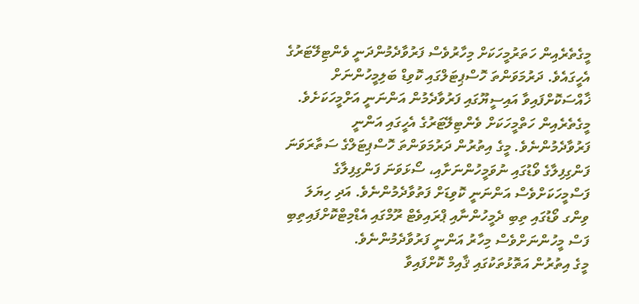މީގެތެރެއިން ހަތަރުމީހަކަށް މިހާރުވެސް ފަރުވާދެމުންދަނީ ވެންޓިލޭޓަރުގެ އެހީގައެވެ. ދަރުމަވަންތަ ހޮސްޕިޓަލްގައި ކޮވިޑް ބަލިމީހުންނަށް ޚާއްސަކޮށްފައިވާ އައިސީޔޫގައި ފަރުވާދެމުން އަންނަނީ އަށްމީހަކަށެވެ. މީގެތެރެއިން ހަތްމީހަކަށް ވެންޓިލޭޓަރުގެ އެހީގައި އަންނީ ފަރުވާދެމުންނެވެ. މީގެ އިތުރުން ދަރުމަވަންތަ ހޮސްޕިޓަލްގެ ސަތާރަވަނަ ފަންގިފިލާގެ ވޯޑުގައި ނުވަމީހުންނަށާއި، ސޯޅަވަނަ ފަންގިފިލާގެ ފަސްމީހަކަށްވެސް އަންނަނީ ކޮވިޑަށް ފަތުވާދެމުންނެވެ. އަދި ހިޔަލަ ވިންގ ވޯޑުގައި ތިބި ދެމީހުންނާއި ޕްރައިވެޓް ރޫމްގައި އެޑްމިޓްކޮށްފައިތިބި ފަސް މީހުންނަށްވެސް މިހާރު އަންނީ ފަރުވާދެމުންނެވެ.
މީގެ އިތުރުން އަތޮޅުތަކުގައި ޤާއިމް ކޮށްފައިވާ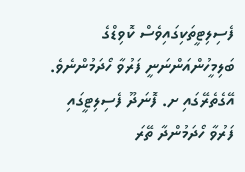ފެސިލިޓީތަކިގައިވެސް ކޮވިޑްގެ ބަލިމީހުންއަންނަނީ ފަރުވާ ހޯދަމުންނެވެ. އޭގެތެރޭގައި ށ. ފޮނަދޫ ފެސިލިޓީގައި ފަރުވާ ހޯދަމުންދާ ތޭރަ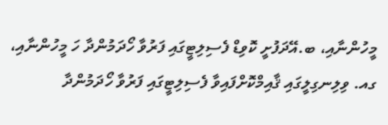މީހުންނާއި، ބ.އޭދަފުށީ ކޮވިޑް ފެސިލިޓީގައި ފަރުވާ ހޯދަމުންދާ ހަ މީހުންނާއި، ގއ. ވިލިނގިލީގައި ޤާއިމްކޮށްފައިވާ ފެސިލިޓީގައި ފަރުވާ ހޯދަމުންދާ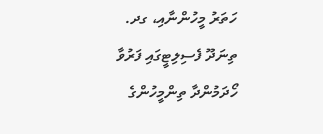ހަތަރު މީހުންނާއި، ގދ. ތިނަދޫ ފެސިލިޓީގައި ފަރުވާ ހޯދަމުންދާ ތިންމީހުންގެ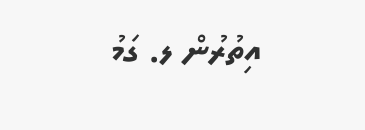އިތުރުން ލ. ގަމު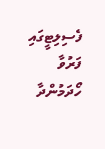ފެސިލިޓީގައި ފަރުވާ ހޯދަމުންދާ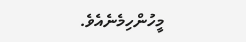މީހުންހިމެނެއެވެ.